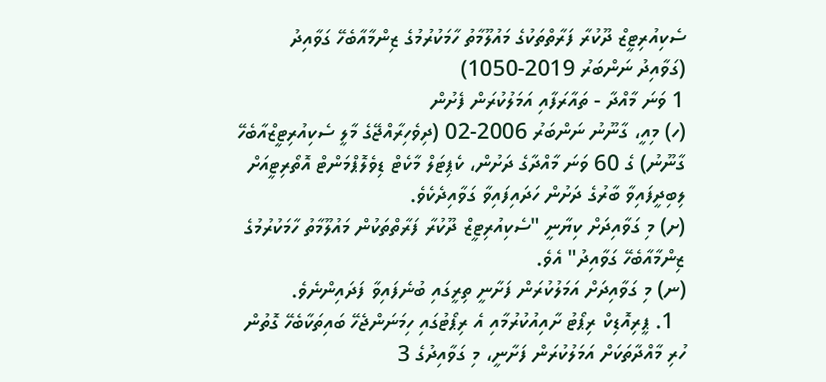ސެކިއުރިޓީޒް ދޫކުރާ ފަރާތްތަކުގެ މައުލޫމާތު ހާމަކުރުމުގެ ޒިންމާއާބެހޭ ގަވާއިދު
(ގަވާއިދު ނަންބަރު 2019-1050)
1 ވަނަ މާއްދާ - ތައާރަފާއި އަމަލުކުރަން ފެށުން
(ހ) މިއީ، ގާނޫނު ނަންބަރު 2006-02 (ދިވެހިރާއްޖޭގެ މާލީ ސެކިއުރިޓީޒްއާބެހޭ ގާނޫނު) ގެ 60 ވަނަ މާއްދާގެ ދަށުން، ކެޕިޓަލް މާކެޓް ޑިވެލޮޕްމަންޓް އޮތޯރިޓީއަށް ލިބިދީފައިވާ ބާރުގެ ދަށުން ހަދައިފައިވާ ގަވާއިދެކެވެ.
(ށ) މި ގަވާއިދަށް ކިޔާނީ "ސެކިއުރިޓީޒް ދޫކުރާ ފަރާތްތަކުން މައުލޫމާތު ހާމަކުރުމުގެ ޒިންމާއާބެހޭ ގަވާއިދު" އެވެ.
(ނ) މި ގަވާއިދަށް އަމަލުކުރަން ފަށާނީ ތިރީގައި ބުނެފައިވާ ފަދައިންނެވެ.
  1. ޕީރިއޮޑިކް ރިޕޯޓު ށާއިއުކުރުމާއި އެ ރިޕޯޓުގައި ހިމަނަންޖެހޭ ބައިތަކާބެހޭ ގޮތުން ހުރި މާއްދާތަކަށް އަމަލުކުރަން ފަށާނީ، މި ގަވާއިދުގެ 3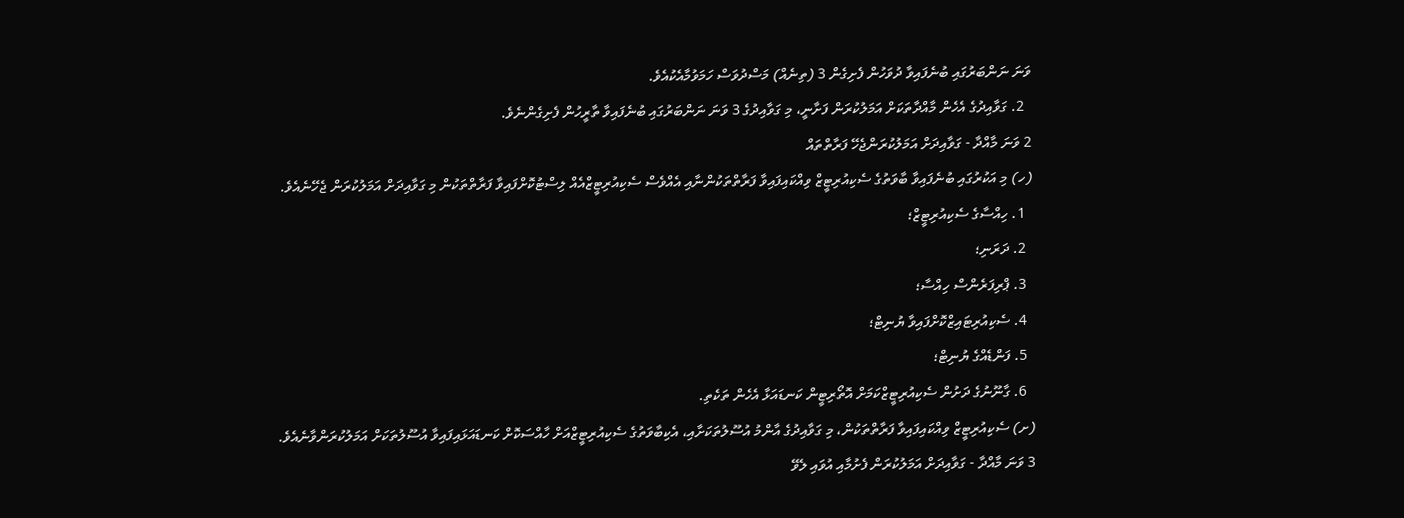ވަނަ ނަންބަރުގައި ބުނެފައިވާ ދުވަހުން ފެށިގެން 3 (ތިނެއް) މަސްދުވަސް ހަމަވުމާއެކުއެވެ.
  2. ގަވާއިދުގެ އެހެން މާއްދާތަކަށް އަމަލުކުރަން ފަށާނީ، މި ގަވާއިދުގެ 3 ވަނަ ނަންބަރުގައި ބުނެފައިވާ ތާރީހުން ފެށިގެންނެވެ.
2 ވަނަ މާއްދާ - ގަވާއިދަށް އަމަލުކުރަންޖެހޭ ފަރާތްތައް
(ހ) މި އަކުރުގައި ބުނެފައިވާ ބާވަތުގެ ސެކިއުރިޓީޒް ވިއްކައިފައިވާ ފަރާތްތަކުންނާއި އެއްވެސް ސެކިއުރިޓީޒްއެއް ލިސްޓުކޮށްފައިވާ ފަރާތްތަކުން މި ގަވާއިދަށް އަމަލުކުރަން ޖެހޭނެއެވެ.
  1. ހިއްސާގެ ސެކިއުރިޓީޒް؛
  2. ދަރަނި؛
  3. ޕްރިފަރެންސް ހިއްސާ؛
  4. ސެކިއުރިޓައިޒްކޮށްފައިވާ ޔުނިޓް؛
  5. ފަންޑެއްގެ ޔުނިޓް؛
  6. ގާނޫނުގެ ދަށުން ސެކިއުރިޓީޒްކަމަށް އޮތޯރިޓީން ކަނޑައަޅާ އެހެން ތަކެތި.
(ށ) ސެކިއުރިޓީޒް ވިއްކައިފައިވާ ފަރާތްތަކުން، މި ގަވާއިދުގެ އާންމު އުސޫލުތަކަށާއި، އެކިބާވަތުގެ ސެކިއުރިޓީޒްއަށް ހާއްސަކޮށް ކަނޑައަޅައިފައިވާ އުސޫލުތަކަށް އަމަލުކުރަންވާނެއެވެ.
3 ވަނަ މާއްދާ - ގަވާއިދަށް އަމަލުކުރަން ފެށުމާއި އުވައި ލެވޭ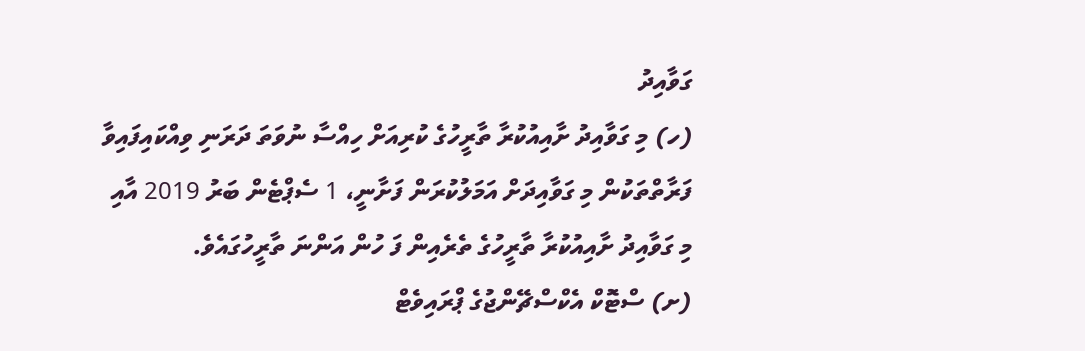ގަވާއިދު
(ހ) މި ގަވާއިދު ށާއިއުކުރާ ތާރީހުގެ ކުރިއަށް ހިއްސާ ނުވަތަ ދަރަނި ވިއްކައިފައިވާ ފަރާތްތަކުން މި ގަވާއިދަށް އަމަލުކުރަން ފަށާނީ، 1 ސެޕްޓެން ބަރު 2019 އާއި މި ގަވާއިދު ށާއިއުކުރާ ތާރީހުގެ ތެރެއިން ފަ ހުން އަންނަ ތާރީހުގައެވެ.
(ށ) ސްޓޮކް އެކްސްޗޭންޖުގެ ޕްރައިވެޓް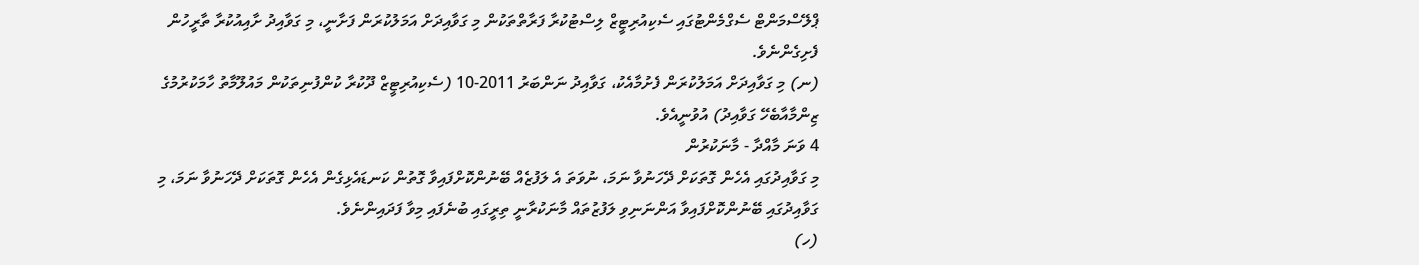ޕްލޭސްމަންޓް ސެގްމެންޓުގައި ސެކިއުރިޓީޒް ލިސްޓުކުރާ ފަރާތްތަކުން މި ގަވާއިދަށް އަމަލުކުރަން ފަށާނީ، މި ގަވާއިދު ށާއިއުކުރާ ތާރީހުން ފެށިގެންނެވެ.
(ނ) މި ގަވާއިދަށް އަމަލުކުރަން ފެށުމާއެކު، ގަވާއިދު ނަންބަރު 2011-10 (ސެކިއުރިޓީޒް ދޫކުރާ ކުންފުނިތަކުން މައުލޫމާތު ހާމަކުރުމުގެ ޒިންމާއާބެހޭ ގަވާއިދު) އުވުނީއެވެ.
4 ވަނަ މާއްދާ - މާނަކުރުން
މި ގަވާއިދުގައި އެހެން ގޮތަކަށް ދޭހަނުވާ ނަމަ، ނުވަތަ އެ ލަފުޒެއް ބޭނުންކޮށްފައިވާ ގޮތުން ކަނޑައެޅިގެން އެހެން ގޮތަކަށް ދޭހަނުވާ ނަމަ، މި ގަވާއިދުގައި ބޭނުންކޮށްފައިވާ އަންނަނިވި ލަފުޒުތައް މާނަކުރާނީ ތިރީގައި ބުނެފައި މިވާ ފަދައިންނެވެ.
(ހ)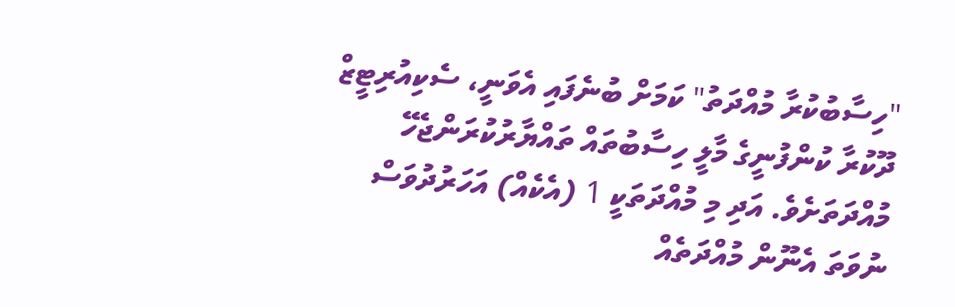"ހިސާބުކުރާ މުއްދަތު" ކަމަށް ބުނެފައި އެވަނީ، ސެކިއުރިޓީޒް ދޫކުރާ ކުންފުނީގެ މާލީ ހިސާބުތައް ތައްޔާރުކުރަންޖެހޭ މުއްދަތަށެވެ. އަދި މި މުއްދަތަކީ 1 (އެކެއް) އަހަރުދުވަސް ނުވަތަ އެނޫން މުއްދަތެއް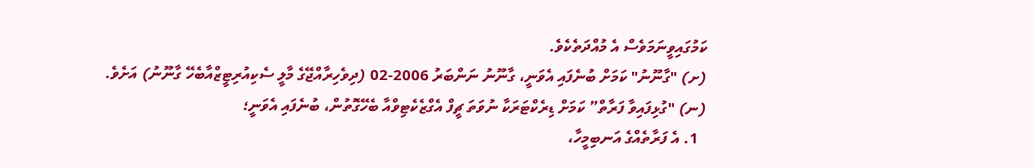ކަމުގައިވީނަމަވެސް އެ މުއްދަތެކެވެ.
(ށ) "ގާނޫނު" ކަމަށް ބުނެފައި އެވަނީ، ގާނޫނު ނަންބަރު 2006-02 (ދިވެހިރާއްޖޭގެ މާލީ ސެކިއުރިޓީޒްއާބެހޭ ގާނޫނު) އަށެވެ.
(ނ) "ގުޅިފައިވާ ފަރާތް” ކަމަށް ޑިރެކްޓަރަކާ ނުވަތަ ޗީފް އެގްޒެކެޓިވްއާ ބެހޭގޮތުން، ބުނެފައި އެވަނީ؛
  1. އެ ފަރާތެއްގެ އަނބިމީހާ،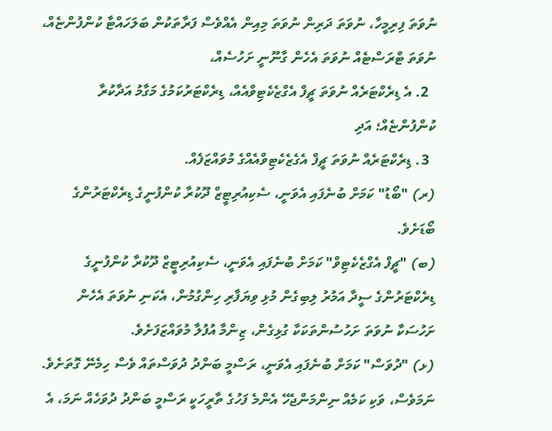ނުވަތަ ފިރިމީހާ، ނުވަތަ ދަރިން ނުވަތަ މިއިން އެއްވެސް ފަރާތަކުން ބަލަހައްޓާ ކުންފުންޏެއް، ނުވަތަ ޓްރަސްޓެއް ނުވަތަ އެހެން ގާނޫނީ ށަހުސެއް،
  2. އެ ޑިރެކްޓަރެއް ނުވަތަ ޗީފް އެގްޒެކެޓިވްއެއް، ޑިރެކްޓަރުކަމުގެ މަގާމު އަދާކުރާ ކުންފުންޏެއް؛ އަދި
  3. ޑިރެކްޓަރެއް ނުވަތަ ޗީފް އެގެޒެކެޓިވްއެއްގެ މުވައްޒަފެއް.
(ރ) "ބޯޑު" ކަމަށް ބުނެފައި އެވަނީ، ސެކިއުރިޓީޒް ދޫކުރާ ކުންފުނީގެ ޑިރެކްޓަރުންގެ ބޯޑަށެވެ.
(ބ) "ޗީފް އެގްޒެކެޓިވް" ކަމަށް ބުނެފައި އެވަނީ، ސެކިއުރިޓީޒް ދޫކުރާ ކުންފުނީގެ ޑިރެކްޓަރުންގެ ސީދާ އަމުރު ލިބިގެން މުޅި ވިޔަފާރި ހިންގުމުން، އެކަނި ނުވަތަ އެހެން ށަހުސަކާ ނުވަތަ ށަހުސުންތަކަކާ ގުޅިގެން، ޒިންމާ އުފުލާ މުވައްޒަފަށެވެ.
(ޅ) "ދުވަސް" ކަމަށް ބުނެފައި އެވަނީ، ރަސްމީ ބަންދު ދުވަސްތައް ވެސް ހިމެނޭ ގޮތަށެވެ. ނަމަވެސް، ވަކި ކަމެއް ނިންމަންޖެހޭ އެންމެ ފަހުގެ ތާރީހަކީ ރަސްމީ ބަންދު ދުވަހެއް ނަމަ، އެ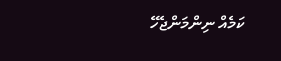ކަމެއް ނިންމަންޖެހޭ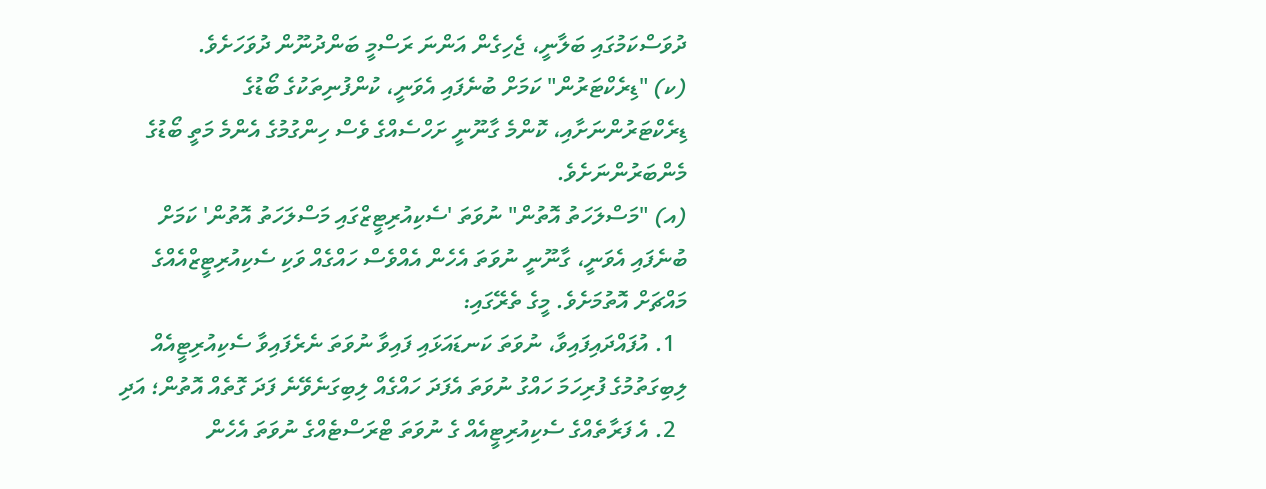ދުވަސްކަމުގައި ބަލާނީ، ޖެހިގެން އަންނަ ރަސްމީ ބަންދުނޫން ދުވަހަށެވެ.
(ކ) "ޑިރެކްޓަރުން" ކަމަށް ބުނެފައި އެވަނީ، ކުންފުނިތަކުގެ ބޯޑުގެ ޑިރެކްޓަރުންނަށާއި، ކޮންމެ ގާނޫނީ ށަހްސެއްގެ ވެސް ހިންގުމުގެ އެންމެ މަތީ ބޯޑުގެ މެންބަރުންނަށެވެ.
(އ) "މަސްލަހަތު އޮތުން" ނުވަތަ 'ސެކިއުރިޓީޒްގައި މަސްލަހަތު އޮތުން' ކަމަށް ބުނެފައި އެވަނީ، ގާނޫނީ ނުވަތަ އެހެން އެއްވެސް ހައްގެއް ވަކި ސެކިއުރިޓީޒްއެއްގެ މައްޗަށް އޮތުމަށެވެ. މީގެ ތެރޭގައި:
  1. އުފައްދައިފައިވާ، ނުވަތަ ކަނޑައަޅައި ފައިވާ ނުވަތަ ނެރެފައިވާ ސެކިއުރިޓީއެއް ލިބިގަތުމުގެ ފުރިހަމަ ހައްގު ނުވަތަ އެފަދަ ހައްގެއް ލިބިގަނެވޭނެ ފަދަ ގޮތެއް އޮތުން؛ އަދި
  2. އެ ފަރާތެއްގެ ސެކިއުރިޓީއެއް ގެ ނުވަތަ ޓްރަސްޓެއްގެ ނުވަތަ އެހެން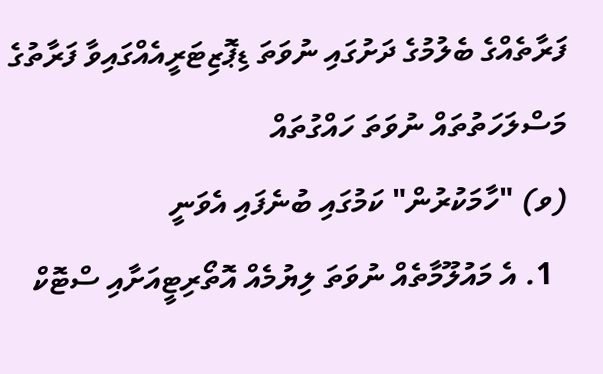ފަރާތެއްގެ ބެލުމުގެ ދަށުގައި ނުވަތަ ޑިޕޮޒިޓަރީއެއްގައިވާ ފަރާތުގެ މަސްލަހަތުތައް ނުވަތަ ހައްގުތައް
(ވ) "ހާމަކުރުން" ކަމުގައި ބުނެފައި އެވަނީ
  1. އެ މައުލޫމާތެއް ނުވަތަ ލިޔުމެއް އޮތޯރިޓީއަށާއި ސްޓޮކް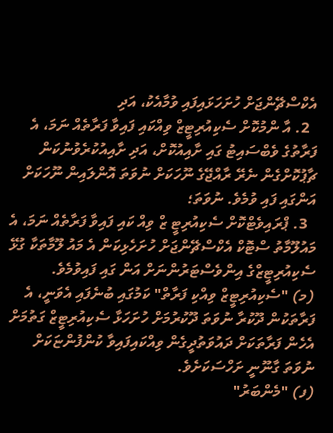އެކްސްޗޭންޖަށް ހުށަހަޅައިފައި ވުމާއެކު، އަދި
  2. އާ ންމުކޮށް ސެކިއުރިޓީޒް ވިއްކައި ފައިވާ ފަރާތެއް ނަމަ، އެ ފަރާތުގެ ވެބްސައިޓު ގައި ށާއިއުކޮށް، އަދި ށާއިއުކުރެވުނުކަން ޗާޕުކޮށްގެން ނެރޭ ރާއްޖޭގެ ނޫހަކަށް ނުވަތަ އޮންލައިން ނޫހަކަށް އަންގައި ފައި ވުމެވެ. ނުވަތަ؛
  3. ޕްރައިވެޓްކޮށް ސެކިއުރިޓީ ޒް ވިއް ކައި ފައިވާ ފަރާތެއް ނަމަ، އެ މައުލޫމާތު ސްޓޮކް އެކްސްޗޭންޖަށް ހުށަހެޅިކަން އެ މައު ލޫމާތަކާ ގުޅޭ ސެކިއުރިޓީޒްގެ އިންވެސްޓަރުންނަށް އަން ގައި ފައިވުމެވެ.
(މ) "ސެކިއުރިޓީޒް ވިއްކި ފަރާތް" ކަމުގައި ބުނެފައި އެވަނީ، އެ ފަރާތަކުން ދޫކުރާ ނުވަތަ ދޫކުރުމަށް ހުށަހަޅާ ސެކިއުރިޓީޒް ގަތުމަށް އެހެން ފަރާތަކަށް ދައުވަތުދީގެން ވިއްކައިފައިވާ ކުންފުންޏަކަށް ނުވަތަ ގާނޫނީ ށަހްސަކަށެވެ.
(ފ) "މެންބަރު"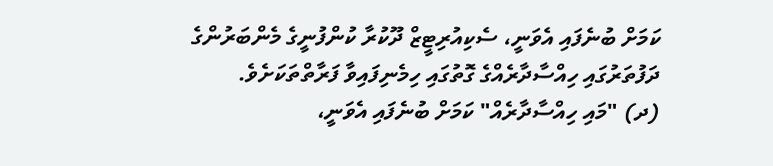ކަމަށް ބުނެފައި އެވަނީ، ސެކިއުރިޓީޒް ދޫކުރާ ކުންފުނީގެ މެންބަރުންގެ ދަފުތަރުގައި ހިއްސާދާރެއްގެ ގޮތުގައި ހިމެނިފައިވާ ފަރާތްތަކަށެވެ.
(ދ) "މައި ހިއްސާދާރެއް" ކަމަށް ބުނެފައި އެވަނީ،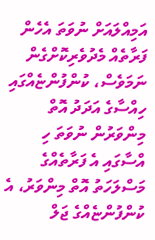އަމިއްލައަށް ނުވަތަ އެހެން ފަރާތެއް މެދުވެރިކޮށްގެން ނަމަވެސް، ކުންފުންޏެއްގައި ހިއްސާގެ އަދަދު އޮތް މިންވަރުން ނުވަތަ ހި އްސާގައި އެ ފަރާތެއްގެ މަސްލަހަތު އޮތް މިންވަރު، އެ ކުންފުންޏެއްގެ ޖަލް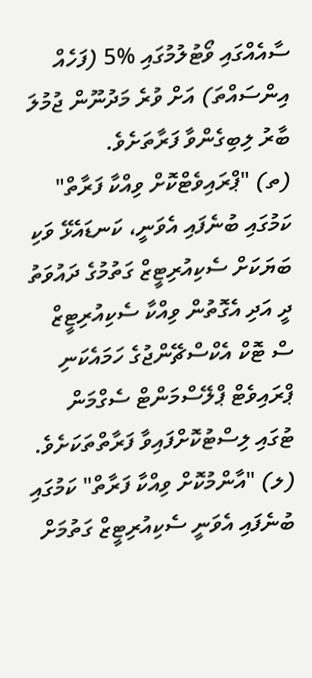ސާއެއްގައި ވޯޓުލުމުގައި %5 (ފަހެއް އިންސައްތަ) އަށް ވުރެ މަދުނޫން ޖުމުލަ ބާރު ލިބިގެންވާ ފަރާތަށެވެ.
(ތ) "ޕްރައިވެޓްކޮށް ވިއްކާ ފަރާތް" ކަމުގައި ބުނެފައި އެވަނީ، ކަނޑައެޅޭ ވަކި ބަޔަކަށް ސެކިއުރިޓީޒް ގަތުމުގެ ދައުވަތު ދީ އަދި އެގޮތުން ވިއްކާ ސެކިއުރިޓީޒް ސް ޓޮކް އެކްސްޗޭންޖުގެ ހަމައެކަނި ޕްރައިވެޓް ޕްލޭސްމަންޓް ސެގްމަން ޓުގައި ލިސްޓުކޮށްފައިވާ ފަރާތްތަކަށެވެ.
(ލ) "އާންމުކޮށް ވިއްކާ ފަރާތް" ކަމުގައި ބުނެފައި އެވަނީ ސެކިއުރިޓީޒް ގަތުމަށް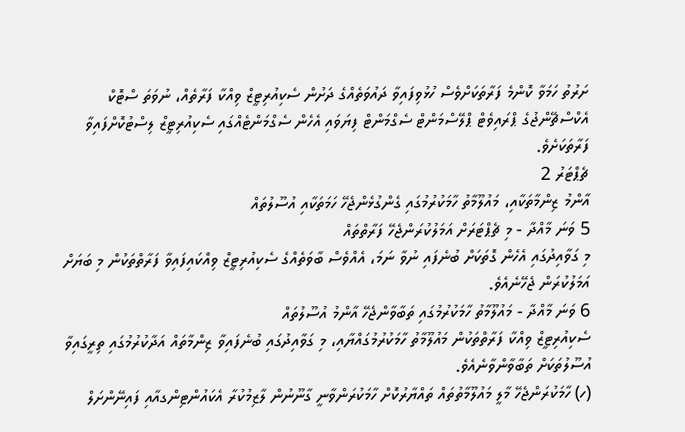ށަރުތު ހަމަވާ ކޮންމެ ފަރާތަކަށްވެސް ހުޅުވިފައިވާ ދައުވަތެއްގެ ދަށުން ސެކިއުރިޓީޒް ވިއްކާ ފަރާތެއް، ނުވަތަ ސްޓޮކް އެކްސްޗޭންޖުގެ ޕްރައިވެޓް ޕްލޭސްމަންޓް ސެގްމަންޓް ފިޔަވައި އެހެން ސެގްމަންޓެއްގައި ސެކިއުރިޓީޒް ލިސްޓުކޮށްފައިވާ ފަރާތަކަށެވެ.
ޗެޕްޓަރު 2
އާންމު ޒިންމާތަކާއި، މައުލޫމާތު ހާމަކުރުމުގައި ގެންގުޅެންޖެހޭ ހަމަތަކާއި އުސޫލުތައް
5 ވަނަ މާއްދާ - މި ޗެޕްޓަރަށް އަމަލުކުރަންޖެހޭ ފަރާތްތައް
މި ގަވާއިދުގައި އެހެން ގޮތަކަށް ބުނެފައި ނުވާ ނަމަ، އެއްވެސް ބާވަތެއްގެ ސެކިއުރިޓީޒް ވިއްކައިފައިވާ ފަރާތްތަކުން މި ބަޔަށް އަމަލުކުރަން ޖެހޭނެއެވެ.
6 ވަނަ މާއްދާ - މައުލޫމާތު ހާމަކުރުމުގައި ތަބާވާންޖެހޭ އާންމު އުސޫލުތައް
ސެކިއުރިޓީޒް ވިއްކާ ފަރާތްތަކުން މައުލޫމާތު ހާމަކުރުމުގައްޔާއި، މި ގަވާއިދުގައި ބުނެފައިވާ ޒިންމާތައް އަދާކުރުމުގައި ތިރީގައިވާ އުސޫލުތަކަށް ތަބާވާންވާނެއެވެ.
(ހ) ހާމަކުރަންޖެހޭ މާލީ މައުލޫމާތުތައް ތައްޔާރުކޮށް ހާމަކުރަންވާނީ ގާނޫނުން ލާޒިމުކުރާ އެކައުންޓިންގއާއި ފައިނޭންށަލް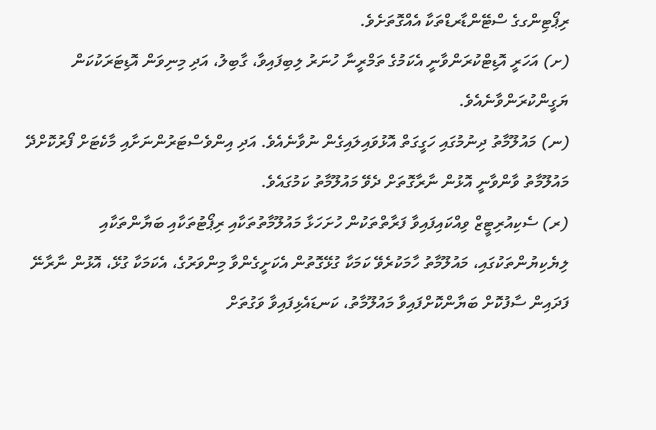ރިޕޯޓިންގގެ ސްޓޭންޑާރޑްތަކާ އެއްގޮތަށެވެ.
(ށ) އަހަރީ އޮޑިޓްކުރަންވާނީ އެކަމުގެ ތަމްރީނާ ހުނަރު ލިބިފައިވާ، ގާބިލު، އަދި މިނިވަން އޮޑިޓަރަކުކަން ޔަގީންކުރަންވާނެއެވެ.
(ނ) މައުލޫމާތު ދިނުމުގައި ހަގީގަތް އޮޅުވައިލައިގެން ނުވާނެއެވެ. އަދި އިންވެސްޓަރުންނަށާއި މާކެޓަށް ފޯރުކޮށްދޭ މައުލޫމާތު ވާންވާނީ އޮޅުން ނާރާގޮތަށް ދެވޭ މައުލޫމާތު ކަމުގައެވެ.
(ރ) ސެކިއުރިޓީޒް ވިއްކައިފައިވާ ފަރާތްތަކުން ހުށަހަޅާ މައުލޫމާތުތަކާއި ރިޕޯޓުތަކާއި ބަޔާންތަކާއި ލިޔެކިޔުންތަކުގައި، މައުލޫމާތު ހާމަކުރެވޭ ކަމަކާ ގުޅޭގޮތުން އެކަށީގެންވާ މިންވަރުގެ، އެކަމަކާ ގުޅޭ، އޮޅުން ނާރާނޭ ފަދައިން ސާފުކޮށް ބަޔާންކޮށްފައިވާ މައުލޫމާތު، ކަނޑައެޅިފައިވާ ވަގުތަށް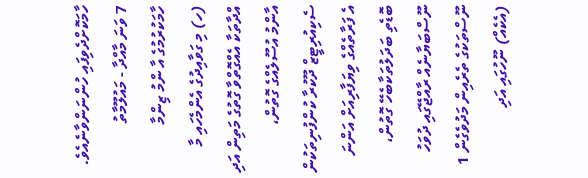ހާމަކޮށްދެވިފައި ހުންނަންވާނެއެވެ.
7 ވަނަ މާއްދާ - މައުލޫމާތު ހާމަކުރުމުގެ އާ ންމު ޒިންމާ
(ހ) މި ގަވާއިދުގެ އެންމެހައި މާ އްދާތަކާ އެއްގޮތްވާ ގޮތުގެ މަތިން އަދި އާންމު އުސޫލެއްގެ ގޮތުން، ސެކިއުރިޓީޒް ދޫކުރާ ކުންފުނިތަކުން އެ ފަރާތެއްގެ ވިޔަފާރިއަށް އަންނަ ބޮޑެތި ބަދަލުތަކާބެހޭ ގޮތުން، ނޫސްބަޔާނެއް ރާއްޖޭގައި ދުވަހު ނޫސްތަކުގެ ތެރެއިން މަދުވެގެން 1 (އެކެއް) ނޫހުގައި އަދި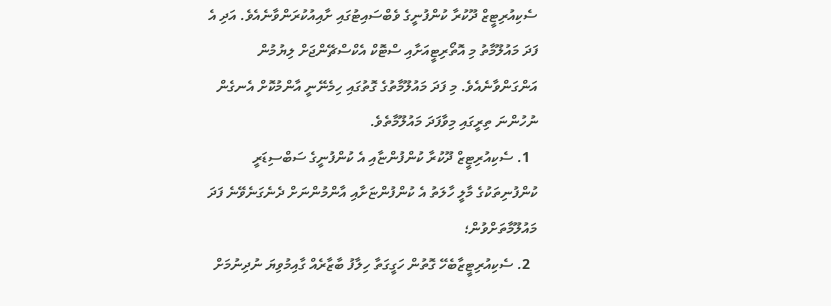ސެކިއުރިޓީޒް ދޫކުރާ ކުންފުނީގެ ވެބްސައިޓުގައި ށާއިއުކުރަންވާނެއެވެ. އަދި އެ ފަދަ މައުލޫމާތު މި އޮތޯރިޓީއަށާއި ސްޓޮކް އެކްސްޗޭންޖަށް ލިޔުމުން އަންގަންވާނެއެވެ. މި ފަދަ މައުލޫމާތުގެ ގޮތުގައި ހިމެނޭނީ އާންމުކޮށް އެނގެން ނުހުންނަ ތިރީގައި މިވާފަދަ މައުލޫމާތެވެ.
  1. ސެކިއުރިޓީޒް ދޫކުރާ ކުންފުންޏާއި އެ ކުންފުނީގެ ސަބްސިޑަރީ ކުންފުނިތަކުގެ މާލީ ހާލަތު އެ ކުންފުންޏަށާއި އާންމުންނަށް ދެނެގަނެވޭނެ ފަދަ މައުލޫމާތަށްވުން؛
  2. ސެކިއުރިޓީޒާބެހޭ ގޮތުން ހަގީގަތާ ހިލާފު ބާޒާރެއް ގާއިމުވިޔަ ނުދިނުމަށް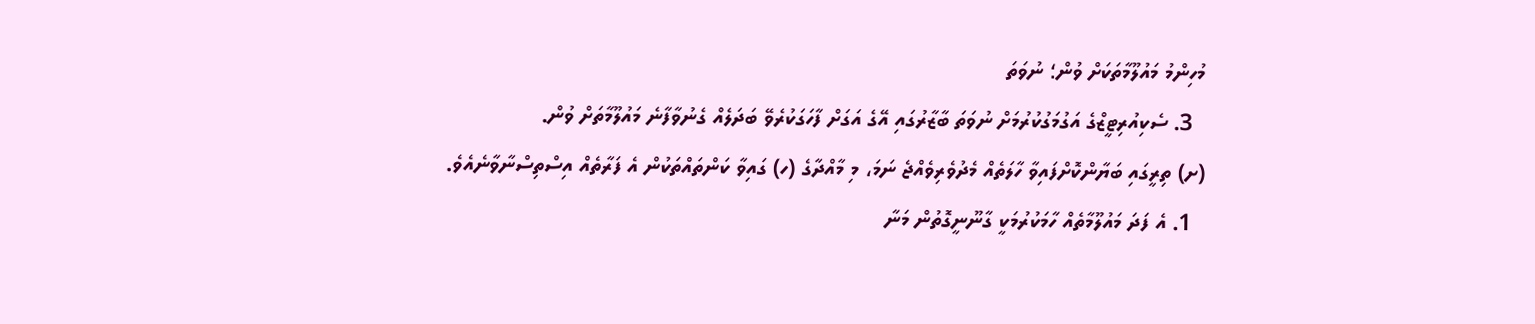މުހިންމު މައުލޫމާތަކަށް ވުން؛ ނުވަތަ
  3. ސެކިއުރިޓީޒްގެ އަގުމަގުކުރުމަށް ނުވަތަ ބާޒާރުގައި އޭގެ އަގަށް ފާހަގަކުރެވޭ ބަދަލެއް ގެނުވާފާނެ މައުލޫމާތަށް ވުން.
(ށ) ތިރީގައި ބަޔާންކޮށްފައިވާ ހާލަތެއް މެދުވެރިވެއްޖެ ނަމަ، މި މާއްދާގެ (ހ) ގައިވާ ކަންތައްތަކުން އެ ފަރާތެއް އިސްތިސްނާވާނެއެވެ.
  1. އެ ފަދަ މައުލޫމާތެއް ހާމަކުރުމަކީ ގާނޫނީގޮތުން މަނާ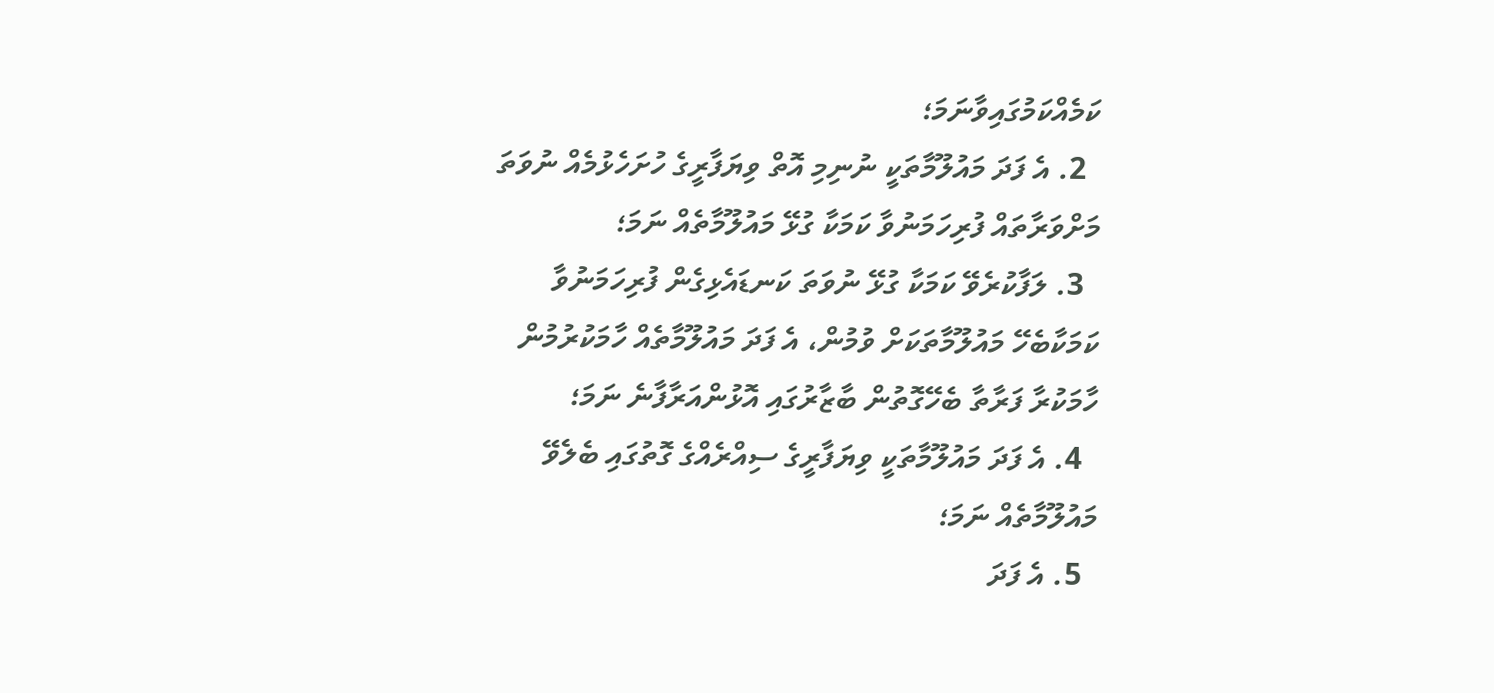ކަމެއްކަމުގައިވާނަމަ؛
  2. އެ ފަދަ މައުލޫމާތަކީ ނުނިމި އޮތް ވިޔަފާރީގެ ހުށަހެޅުމެއް ނުވަތަ މަށްވަރާތައް ފުރިހަމަނުވާ ކަމަކާ ގުޅޭ މައުލޫމާތެއް ނަމަ؛
  3. ލަފާކުރެވޭ ކަމަކާ ގުޅޭ ނުވަތަ ކަނޑައެޅިގެން ފުރިހަމަނުވާ ކަމަކާބެހޭ މައުލޫމާތަކަށް ވުމުން، އެ ފަދަ މައުލޫމާތެއް ހާމަކުރުމުން ހާމަކުރާ ފަރާތާ ބެހޭގޮތުން ބާޒާރުގައި އޮޅުންއަރާފާނެ ނަމަ؛
  4. އެ ފަދަ މައުލޫމާތަކީ ވިޔަފާރީގެ ސިއްރެއްގެ ގޮތުގައި ބެލެވޭ މައުލޫމާތެއް ނަމަ؛
  5. އެ ފަދަ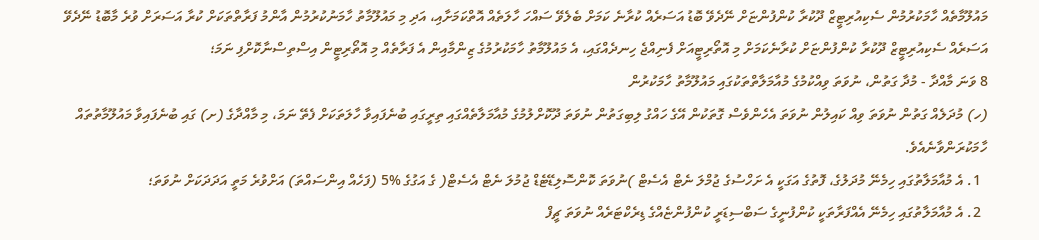މައުލޫމާތެއް ހާމަކުރުމުން ސެކިއުރިޓީޒް ދޫކުރާ ކުންފުންޏަށް ނޭދެވޭ ބޮޑު އަސަރެއް ކުރާނެ ކަމަށް ބެލެވޭ ސައްހަ ހާލަތެއް އޮތްކަމަށާއި، އަދި މި މައުލޫމާތު ހާމަނުކުރުމުން އާންމު ފަރާތްތަކަށް ކުރާ އަސަރަށް ވުރެ މާބޮޑު ނޭދެވޭ އަސަރެއް ސެކިއުރިޓީޒް ދޫކުރާ ކުންފުންޏަށް ކުރާނެކަމަށް މި އޮތޯރިޓީއަށް ފެނިއްޖެ ހިނދެއްގައި، އެ މައުލޫމާތު ހާމަކުރުމުގެ ޒިންމާއިން އެ ފަރާތެއް މި އޮތޯރިޓީން އިސްތިސްނާކޮށްފި ނަމަ؛
8 ވަނަ މާއްދާ - މުދާ ގަތުން، ނުވަތަ ވިއްކުމުގެ މުއާމަލާތްތަކުގައި މައުލޫމާތު ހާމަކުރުން
(ހ) މުދަލެއް ގަތުން ނުވަތަ ވިއް ކައިލުން ނުވަތަ އެހެންވެސް ގޮތަކުން އޭގެ ހައްގު ލިބިގަތުން ނުވަތަ ދޫކޮށްލުމުގެ މުއާމަލާތެއްގައި ތިރީގައި ބުނެފައިވާ ހާލަތަކަށް ފެތޭ ނަމަ، މި މާއްދާގެ (ށ) ގައި ބުނެފައިވާ މައުލޫމާތުތައް ހާމަކުރަންވާނެއެވެ.
  1. އެ މުއާމަލާތުގައި ހިމެނޭ މުދަލުގެ، ފޮތުގެ އަގަކީ އެ ށަހްސުގެ ޖުމްލަ ނެޓް އެސެޓް )ނުވަތަ ކޮންސޮލިޑޭޓެޑް ޖުމުލަ ނެޓް އެސެޓް( ގެ އަގުގެ %5 (ފަހެއް އިންސައްތަ) އަށްވުރެ މަތީ އަދަދަކަށް ނުވަތަ؛
  2. އެ މުއާމަލާތުގައި ހިމެނޭ އެއްފަރާތަކީ ކުންފުނީގެ ސަބްސިޑަރީ ކުންފުންޏެއްގެ ޑިރެކްޓަރެއް ނުވަތަ ޗީފް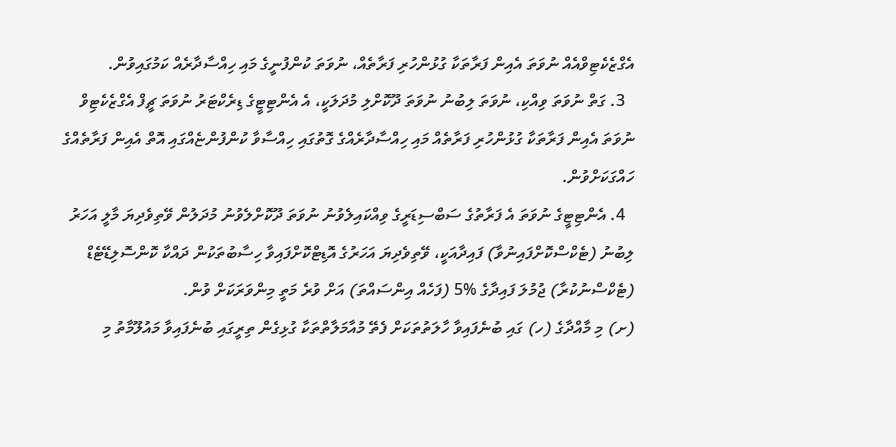އެގްޒެކެޓިވްއެއް ނުވަތަ އެއިން ފަރާތަކާ ގުޅުންހުރި ފަރާތެއް، ނުވަތަ ކުންފުނީގެ މައި ހިއްސާދާރެއް ކަމުގައިވުން.
  3. ގަތް ނުވަތަ ވިއްކި، ނުވަތަ ލިބުނު ނުވަތަ ދޫކޮށްލި މުދަލަކީ، އެ އެންޓިޓީގެ ޑިރެކްޓަރު ނުވަތަ ޗީފް އެގްޒެކެޓިވް ނުވަތަ އެއިން ފަރާތަކާ ގުޅުންހުރި ފަރާތެއް މައި ހިއްސާދާރެއްގެ ގޮތުގައި ހިއްސާވާ ކުންފުންޏެއްގައި އޮތް އެއިން ފަރާތެއްގެ ހައްގަކަށްވުން.
  4. އެންޓިޓީގެ ނުވަތަ އެ ފަރާތުގެ ސަބްސިޑަރީގެ ވިއްކައިލެވުނު ނުވަތަ ދޫކޮށްލެވުނު މުދަލުން ވޭތިވެދިޔަ މާލީ އަހަރު ލިބުނު (ޓެކްސްކޮށްފައިނުވާ) ފައިދާއަކީ، ވޭތިވެދިޔަ އަހަރުގެ އޮޑިޓްކޮށްފައިވާ ހިސާބުތަކުން ދައްކާ ކޮންސޮލިޑޭޓެޑް (ޓެކްސްނުކުރާ) ޖުމުލަ ފައިދާގެ %5 (ފަހެއް އިންސައްތަ) އަށް ވުރެ މަތީ މިންވަރަކަށް ވުން.
(ށ) މި މާއްދާގެ (ހ) ގައި ބުނެފައިވާ ހާލަތުތަކަށް ފެތޭ މުއާމަލާތްތަކާ ގުޅިގެން ތިރީގައި ބުނެފައިވާ މައުލޫމާތު މި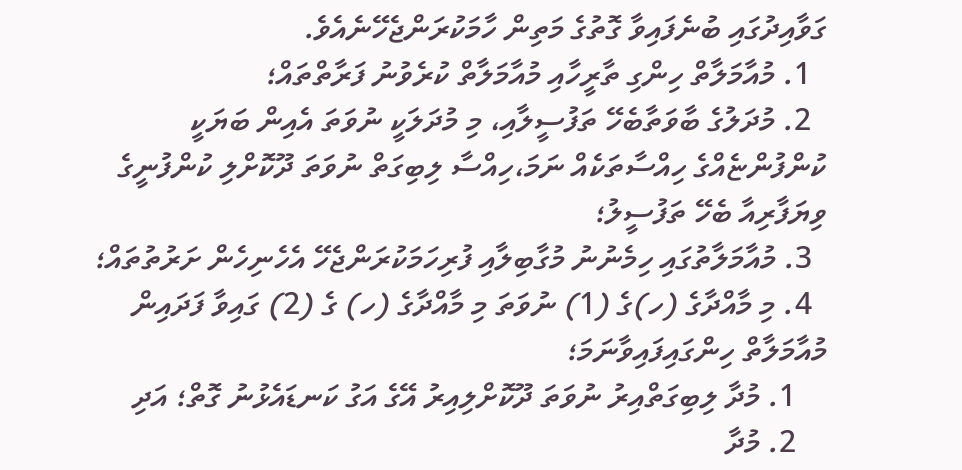ގަވާއިދުގައި ބުނެފައިވާ ގޮތުގެ މަތިން ހާމަކުރަންޖެހޭނެއެވެ.
  1. މުއާމަލާތް ހިންގި ތާރީހާއި މުއާމަލާތް ކުރެވުނު ފަރާތްތައް؛
  2. މުދަލުގެ ބާވަތާބެހޭ ތަފުސީލާއި، މި މުދަލަކީ ނުވަތަ އެއިން ބަޔަކީ ކުންފުންޏެއްގެ ހިއްސާތަކެއް ނަމަ،ހިއްސާ ލިބިގަތް ނުވަތަ ދޫކޮށްލި ކުންފުނީގެ ވިޔަފާރިއާ ބެހޭ ތަފުސީލު؛
  3. މުއާމަލާތުގައި ހިމެނުނު މުގާބިލާއި ފުރިހަމަކުރަންޖެހޭ އެހެނިހެން ށަރުތުތައް؛
  4. މި މާއްދާގެ (ހ)ގެ (1) ނުވަތަ މި މާއްދާގެ (ހ) ގެ (2) ގައިވާ ފަދައިން މުއާމަލާތް ހިންގައިފައިވާނަމަ؛
    1. މުދާ ލިބިގަތްއިރު ނުވަތަ ދޫކޮށްލިއިރު އޭގެ އަގު ކަނޑައެޅުނު ގޮތް؛ އަދި
    2. މުދާ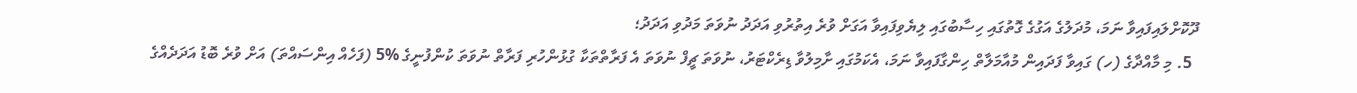ދޫކޮށްލައިފައިވާ ނަމަ، މުދަލުގެ އަގުގެ ގޮތުގައި ހިސާބުގައި ލިޔެވިފައިވާ އަގަށް ވުރެ އިތުރުވި އަދަދު ނުވަތަ މަދުވި އަދަދު؛
  5. މި މާއްދާގެ (ހ) ގައިވާ ފަދައިން މުއާމަލާތް ހިންގާފައިވާ ނަމަ، އެކަމުގައި ށާމިލުވާ ޑިރެކްޓަރު، ނުވަތަ ޗީފް ނުވަތަ އެ ފަރާތްތަކާ ގުޅުންހުރި ފަރާތް ނުވަތަ ކުންފުނީގެ %5 (ފަހެއް އިންސައްތަ) އަށް ވުރެ ބޮޑު އަދަދެއްގެ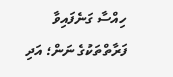ހިއްސާ ގަނެފައިވާ ފަރާތްތަކުގެ ނަން؛ އަދި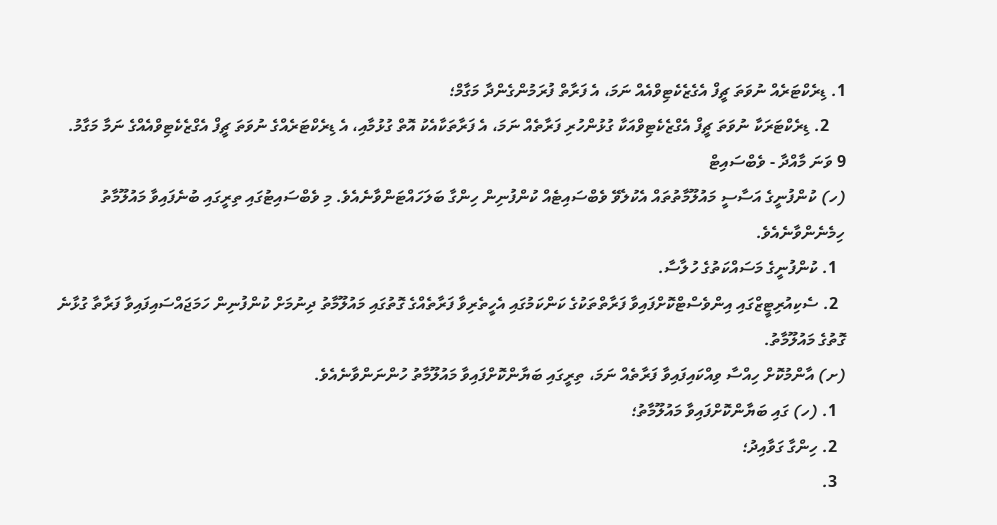1. ޑިރެކްޓަރެއް ނުވަތަ ޗީފް އެގެޒެކެޓިވްއެއް ނަމަ، އެ ފަރާތް ފުރަމުންގެންދާ މަގާމް؛
    2. ޑިރެކްޓަރަކާ ނުވަތަ ޗީފް އެގްޒެކެޓިވްއަކާ ގުޅުންހުރި ފަރާތެއް ނަމަ، އެ ފަރާތަކާއެކު އޮތް ގުޅުމާއި، އެ ޑިރެކްޓަރެއްގެ ނުވަތަ ޗީފް އެގްޒެކެޓިވްއެއްގެ ނަމާ މަގާމު.
9 ވަނަ މާއްދާ - ވެބްސައިޓް
(ހ) ކުންފުނީގެ އަސާސީ މައުލޫމާތުތައް އެކުލެވޭ ވެބްސައިޓެއް ކުންފުނިން ހިންގާ ބަލަހައްޓަންވާނެއެވެ. މި ވެބްސައިޓުގައި ތިރީގައި ބުނެފައިވާ މައުލޫމާތު ހިމެނެންވާނެއެވެ.
  1. ކުންފުނީގެ މަސައްކަތުގެ ހުލާސާ.
  2. ސެކިއުރިޓީޒްގައި އިންވެސްޓްކޮށްފައިވާ ފަރާތްތަކުގެ ކަންކަމުގައި އެހީތެރިވާ ފަރާތެއްގެ ގޮތުގައި މައުލޫމާތު ދިނުމަށް ކުންފުނިން ހަމަޖައްސައިފައިވާ ފަރާތާ ގުޅާނެ ގޮތުގެ މައުލޫމާތު.
(ށ) އާންމުކޮށް ހިއްސާ ވިއްކައިފައިވާ ފަރާތެއް ނަމަ، ތިރީގައި ބަޔާންކޮށްފައިވާ މައުލޫމާތު ހުންނަންވާނެއެވެ.
  1. (ހ) ގައި ބަޔާންކޮށްފައިވާ މައުލޫމާތު؛
  2. ހިންގާ ގަވާއިދު؛
  3.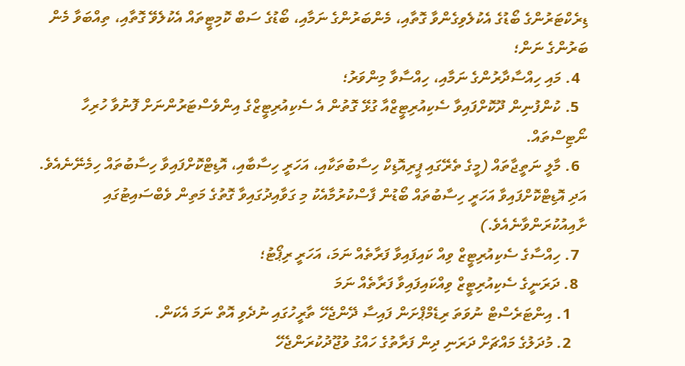ޑިރެކްޓަރުންގެ ބޯޑުގެ އެކުލެވިގެންވާ ގޮތާއި، މެންބަރުންގެ ނަމާއި، ބޯޑުގެ ސަބް ކޮމިޓީތައް އެކުލެވޭ ގޮތާއި، ތިއްބަވާ މެން ބަރުންގެ ނަން؛
  4. މައި ހިއްސާދާރުންގެ ނަމާއި، ހިއްސާވާ މިންވަރު؛
  5. ކުންފުނިން ދޫކޮށްފައިވާ ސެކިއުރިޓީޒްއާ ގުޅޭ ގޮތުން އެ ސެކިއުރިޓީޒްގެ އިންވެސްޓަރުންނަށް ފޮނުވާ ހުރިހާ ނޯޓިސްތައް.
  6. މާލީ ނަތީޖާތައް (މީގެ ތެރޭގައި ޕީރިއޮޑިކް ހިސާބުތަކާއި، އަހަރީ ހިސާބާއި، އޮޑިޓްކޮށްފައިވާ ހިސާބުތައް ހިމެނޭނެއެވެ. އަދި އޮޑިޓްކޮށްފައިވާ އަހަރީ ހިސާބުތައް ބޯޑުން ފާސްކުރުމާއެކު މި ގަވާއިދުގައިވާ ގޮތުގެ މަތިން ވެބްސައިޓުގައި ށާއިއުކުރަންވާނެއެވެ.)
  7. ހިއްސާގެ ސެކިއުރިޓީޒް ވިއް ކައިފައިވާ ފަރާތެއް ނަމަ، އަހަރީ ރިޕޯޓު؛
  8. ދަރަނީގެ ސެކިއުރިޓީޒް ވިއްކައިފައިވާ ފަރާތެއް ނަމަ
    1. އިންޓަރެސްޓް ނުވަތަ ރިޑެމްޕްށަން ފައިސާ ދޭންޖެހޭ ތާރީހުގައި ނުދެވި އޮތް ނަމަ އެކަން.
    2. މުދަލުގެ މައްޗަށް ދަރަނި ދިން ފަރާތުގެ ހައްގު ވުޖޫދުކުރަންޖެހޭ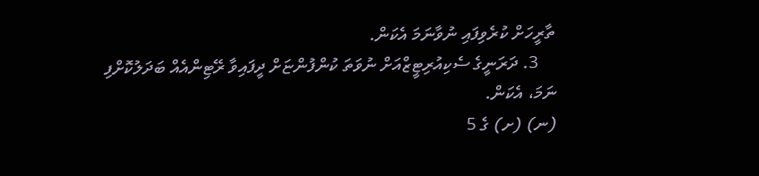ތާރީހަށް ކުރެވިފައި ނުވާނަމަ އެކަން.
    3. ދަރަނީގެ ސެކިއުރިޓީޒްއަށް ނުވަތަ ކުންފުންޏަށް ދީފައިވާ ރޭޓިންއެއް ބަދަލުކޮށްފި ނަމަ، އެކަން.
(ނ) (ށ) ގެ 5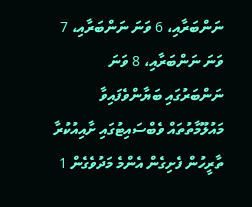ނަންބަރާއި، 6 ވަނަ ނަންބަރާއި، 7 ވަނަ ނަންބަރާއި، 8 ވަނަ ނަންބަރުގައި ބަޔާންވެފައިވާ މައުލޫމާތުތައް ވެބްސައިޓުގައި ށާއިއުކުރާ ތާރީހުން ފެށިގެން އެންމެ މަދުވެގެން 1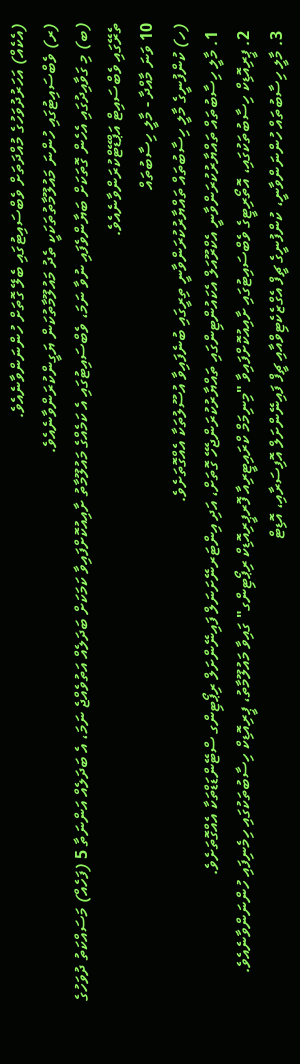(އެކެއް) އަހަރުދުވަހުގެ މުއްދަތަށް ވެބްސައިޓުގައި ބެލޭ ގޮތަށް ހުންނަންވާނެއެވެ.
(ރ) ވެބްސައިޓުގައި ހުންނަ މައުލޫމާތުތަކަކީ ތެދު މައުލޫމާތުކަން ޔަގީންކުރަންވާނެއެވެ.
(ބ) މި ގަވާއިދުގައި އެހެން ގޮތަކަށް ބަޔާންވެފައި ނުވާ ނަމަ، ވެބްސައިޓުގައި އެ ކަމެއްގެ މައުލޫމާތު ށާއިއުކޮށްފައިވާ ކަމަކަށް ބަދަލެއް އަތުވެއްޖެ ނަމަ، އެ ބަދަލެއް އަންނަތާ 5 (ފަހެއް) މަސައްކަތު ދުވަހުގެ ތެރޭގައި ވެބްސައިޓް އަޕްޑޭޓްކުރަންވާނެއެވެ.
10 ވަނަ މާއްދާ - މާލީ ހިސާބުތައް
(ހ) ކުންފުނީގެ މާލީ ހިސާބުތައް ތައްޔާރުކުރަންވާނީ ތިރީގައި ބުނެފައިވާ އުސޫލުތަކާ އެއްގޮތަށެވެ.
  1. މާލީ ހިސާބުތައް ތައްޔާރުކުރަންވާނީ އެކްރޫއަލް އެކައުންޓިންގައި ތައްޔާރުކުރަންޖެހޭ ގޮތަށް، އަދި އިންޓަރނޭށަނަލް ފައިނޭންށަލް ރިޕޯޓިންގ ސްޓޭންޑަޑްތަކާ އެއްގޮތަށެވެ.
  2. ޕީރިއޮޑިކް ހިސާބުތަކުގައި، އޮތޯރިޓީގެ ވެބްސައިޓުގައި ށާއިއުކޮށްފައިވާ "މިނިމަމް ކްރައިޓީރިއާ ފޮރޕީރިއޮޑިކް ރިޕޯޓިންގ" ގައިވާ މައުލޫމާތު، ޕީރިއޮޑިކް ހިސާބުތަކުގައި ހިމެނިފައި ހުންނަންވާނެއެވެ.
  3. މާލީ ހިސާބުތައް ހުންނަންވާނީ، ކުންފުނީގެ ޗީފް އެގްޒެކެޓިވްއާއި ޗީފް ފައިނޭންށަލް އޮފިސަރާއި، އޮޑިޓް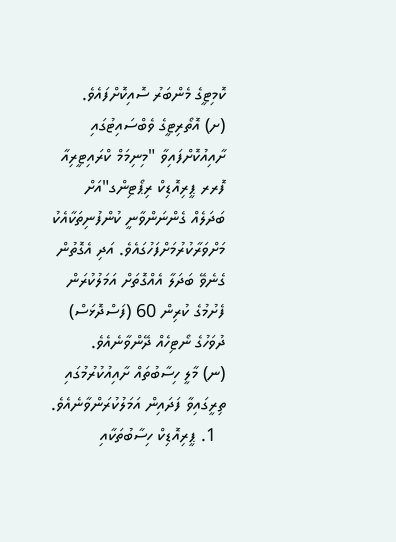ކޮމިޓީގެ މެންބަރު ސޮއިކޮށްފައެވެ.
(ށ) އޮތޯރިޓީގެ ވެބްސައިޓުގައި ށާއިއުކޮށްފައިވާ "މިނިމަމް ކްރައިޓީރިއާ ފޮރރ ޕީރިއޮޑިކް ރިޕޯޓިންގ"އަށް ބަދަލެއް ގެންނަންވާނީ ކުންފުނިތަކާއެކު މަށްވަރާކުރުމަށްފަހުގައެވެ. އަދި އެގޮތުން ގެނެވޭ ބަދަލާ އެއްގޮތަށް އަމަލުކުރަން ފެށުމުގެ ކުރިން 60 (ފަސްދޮޅަސް) ދުވަހުގެ ނޯޓިހެއް ދޭންވާނެއެވެ.
(ނ) މާލީ ހިސާބުތައް ށާއިއުކުރުމުގައި ތިރީގައިވާ ފަދައިން އަމަލުކުރަންވާނެއެވެ.
  1. ޕީރިއޮޑިކް ހިސާބުތަކާއި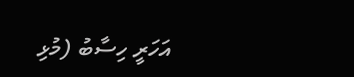އަހަރީ ހިސާބު (މުޅި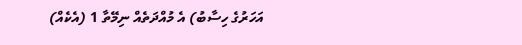އަހަރުގެ ހިސާބު) އެ މުއްދަތެއް ނިމޭތާ 1 (އެކެއް)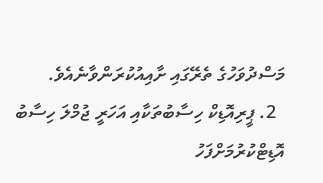މަސްދުވަހުގެ ތެރޭގައި ށާއިއުކުރަންވާނެއެވެ.
  2. ޕީރިއޮޑިކް ހިސާބުތަކާއި އަހަރީ ޖުމްލަ ހިސާބު އޮޑިޓްކުރުމަށްފަހު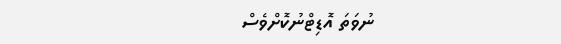ނުވަތަ އޮޑިޓްނުކޮށްވެސް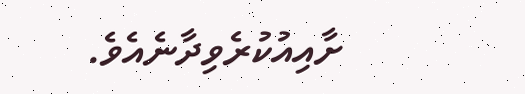ށާއިއުކުރެވިދާނެއެވެ.